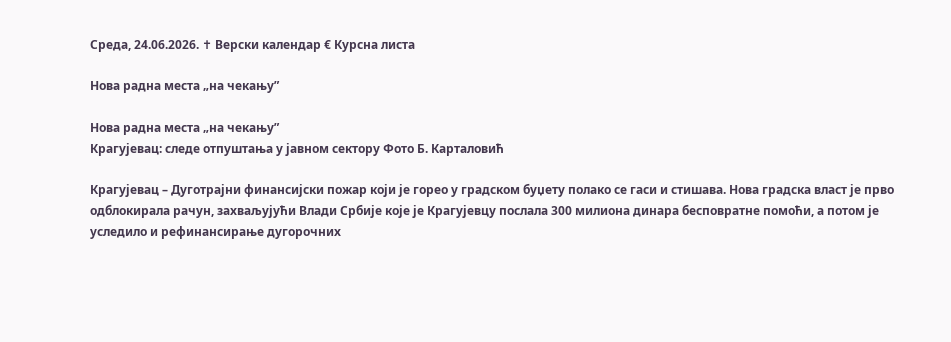Среда, 24.06.2026. ✝ Верски календар € Курсна листа

Нова радна места „на чекању”

Нова радна места „на чекању”
Крагујевац: следе отпуштања у јавном сектору Фото Б. Карталовић

Крагујевац – Дуготрајни финансијски пожар који је горео у градском буџету полако се гаси и стишава. Нова градска власт је прво одблокирала рачун, захваљујући Влади Србије које је Крагујевцу послала 300 милиона динара бесповратне помоћи, а потом је уследило и рефинансирање дугорочних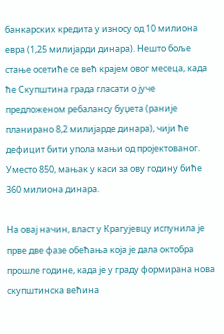банкарских кредита у износу од 10 милиона евра (1,25 милијарди динара). Нешто боље стање осетиће се већ крајем овог месеца, када ће Скупштина града гласати о јуче предложеном ребалансу буџета (раније планирано 8,2 милијарде динара), чији ће дефицит бити упола мањи од пројектованог. Уместо 850, мањак у каси за ову годину биће 360 милиона динара.

На овај начин, власт у Крагујевцу испунила је прве две фазе обећања која је дала октобра прошле године, када је у граду формирана нова скупштинска већина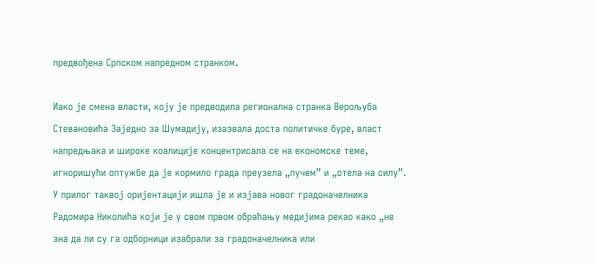предвођена Српском напредном странком.

Иако је смена власти, коју је предводила регионална странка Верољуба Стевановића Заједно за Шумадију, изазвала доста политичке буре, власт напредњака и широке коалиције концентрисала се на економске теме, игноришући оптужбе да је кормило града преузела „пучем” и „отела на силу”. У прилог таквој оријентацији ишла је и изјава новог градоначелника Радомира Николића који је у свом првом обраћању медијима рекао како „не зна да ли су га одборници изабрали за градоначелника или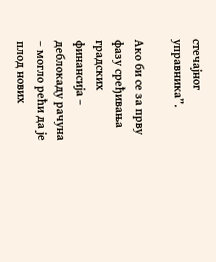стечајног управника”.

Ако би се за прву фазу сређивања градских финансија – деблокаду рачуна – могло рећи да је плод нових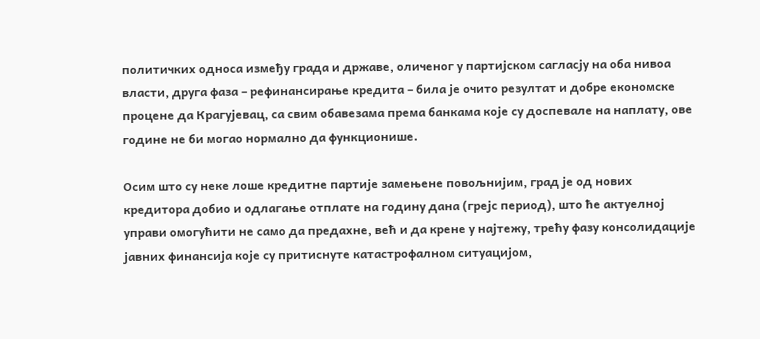политичких односа између града и државе, оличеног у партијском сагласју на оба нивоа власти, друга фаза – рефинансирање кредита – била је очито резултат и добре економске процене да Крагујевац, са свим обавезама према банкама које су доспевале на наплату, ове године не би могао нормално да функционише.

Осим што су неке лоше кредитне партије замењене повољнијим, град је од нових кредитора добио и одлагање отплате на годину дана (грејс период), што ће актуелној управи омогућити не само да предахне, већ и да крене у најтежу, трећу фазу консолидације јавних финансија које су притиснуте катастрофалном ситуацијом,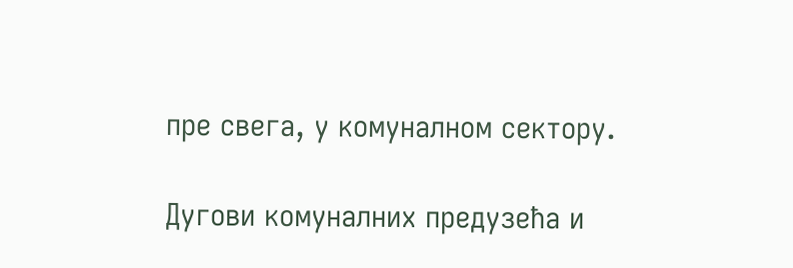пре свега, у комуналном сектору.

Дугови комуналних предузећа и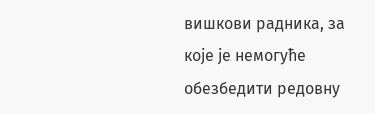вишкови радника, за које је немогуће обезбедити редовну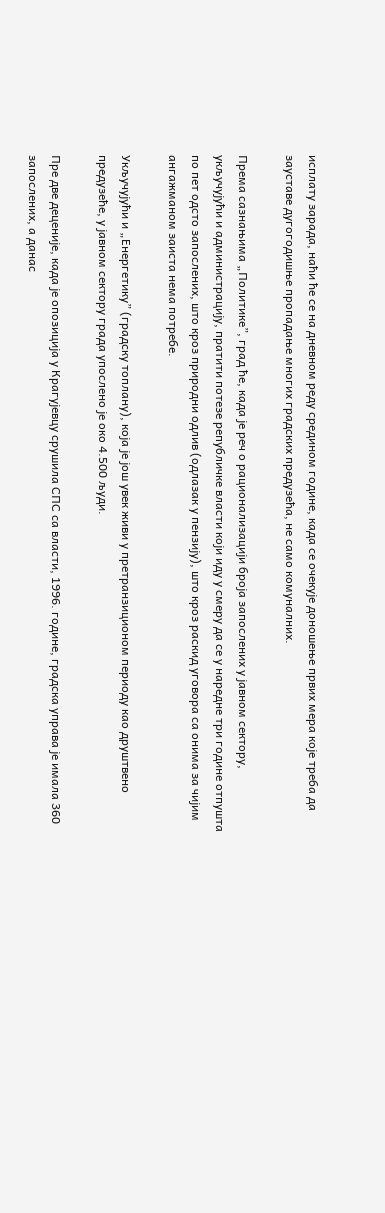исплату зарада, наћи ће се на дневном реду средином године, када се очекује доношење првих мера које треба да зауставе дугогодишње пропадање многих градских предузећа, не само комуналних.

Према сазнањима „Политике”, град ће, када је реч о рационализацији броја запослених у јавном сектору, укључујући и администрацију, пратити потезе републичке власти који иду у смеру да се у наредне три године отпушта по пет одсто запослених, што кроз природни одлив (одлазак у пензију), што кроз раскид уговора са онима за чијим ангажманом заиста нема потребе.

Укључујући и „Енергетику” (градску топлану), која је још увек живи у претранзиционом периоду као друштвено предузеће, у јавном сектору града упослено је око 4.500 људи.

Пре две деценије, када је опозиција у Крагујевцу срушила СПС са власти, 1996. године, градска управа је имала 360 запослених, а данас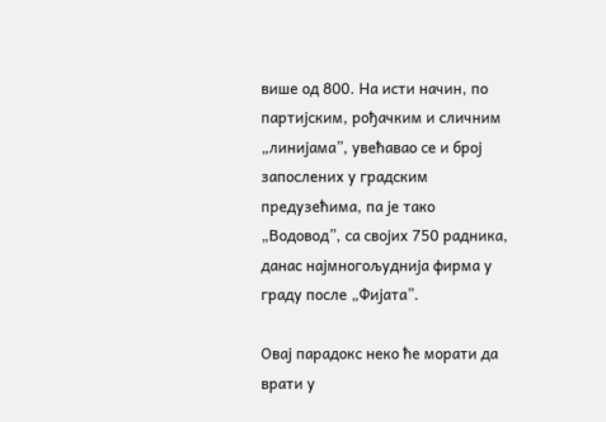више од 800. На исти начин, по партијским, рођачким и сличним „линијама”, увећавао се и број запослених у градским предузећима, па је тако „Водовод”, са својих 750 радника, данас најмногољуднија фирма у граду после „Фијата”.

Овај парадокс неко ће морати да врати у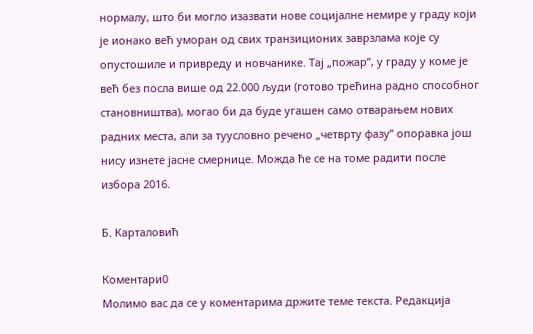нормалу, што би могло изазвати нове социјалне немире у граду који је ионако већ уморан од свих транзиционих заврзлама које су опустошиле и привреду и новчанике. Тај „пожар”, у граду у коме је већ без посла више од 22.000 људи (готово трећина радно способног становништва), могао би да буде угашен само отварањем нових радних места, али за туусловно речено „четврту фазу” опоравка још нису изнете јасне смернице. Можда ће се на томе радити после избора 2016.

Б. Карталовић

Коментари0
Молимо вас да се у коментарима држите теме текста. Редакција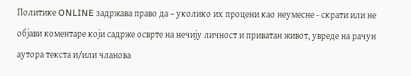Политике ONLINE задржава право да – уколико их процени као неумесне - скрати или не објави коментаре који садрже осврте на нечију личност и приватан живот, увреде на рачун аутора текста и/или чланова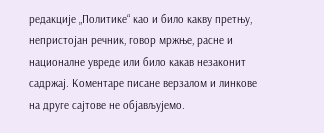редакције „Политике“ као и било какву претњу, непристојан речник, говор мржње, расне и националне увреде или било какав незаконит садржај. Коментаре писане верзалом и линкове на друге сајтове не објављујемо.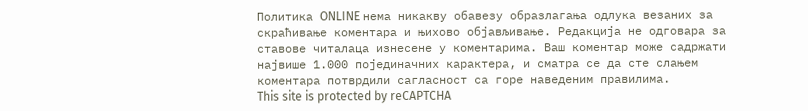Политика ONLINE нема никакву обавезу образлагања одлука везаних за скраћивање коментара и њихово објављивање. Редакција не одговара за ставове читалаца изнесене у коментарима. Ваш коментар може садржати највише 1.000 појединачних карактера, и сматра се да сте слањем коментара потврдили сагласност са горе наведеним правилима.
This site is protected by reCAPTCHA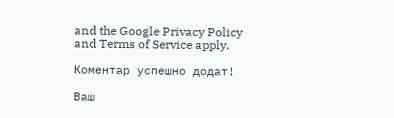and the Google Privacy Policy and Terms of Service apply.

Комeнтар успeшно додат!

Ваш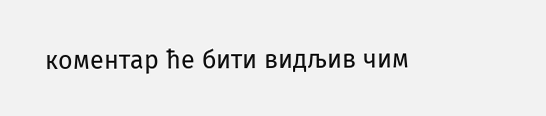комeнтар ћe бити видљив чим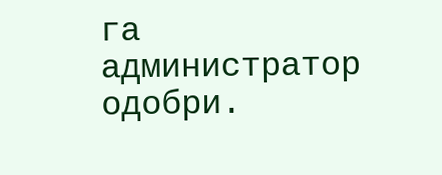га администратор одобри.